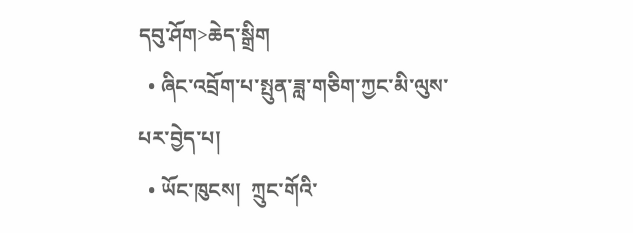དབུ་ཤོག>ཆེད་སྒྲིག
  • ཞིང་འབྲོག་པ་སྤུན་ཟླ་གཅིག་ཀྱང་མི་ལུས་པར་བྱེད་པ།
  • ཡོང་ཁུངས།  ཀྲུང་གོའི་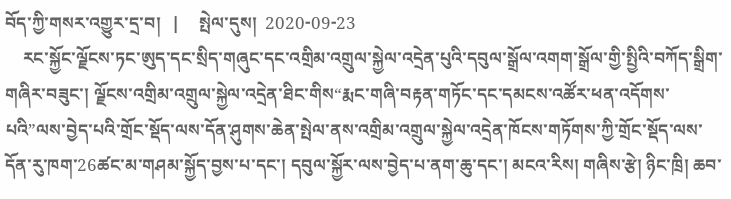བོད་ཀྱི་གསར་འགྱུར་དྲ་བ།   |     སྤེལ་དུས།  2020-09-23
    རང་སྐྱོང་ལྗོངས་ཏང་ཨུད་དང་སྲིད་གཞུང་དང་འགྲིམ་འགྲུལ་སྐྱེལ་འདྲེན་པུའི་དབུལ་སྒྲོལ་འགག་སྒྲོལ་གྱི་སྤྱིའི་བཀོད་སྒྲིག་གཞིར་བཟུང་། ལྗོངས་འགྲིམ་འགྲུལ་སྐྱེལ་འདྲེན་ཐིང་གིས“རྨང་གཞི་བརྟན་གཏོང་དང་དམངས་འཚོར་ཕན་འདོགས་པའི”ལས་བྱེད་པའི་གྲོང་སྡོད་ལས་དོན་ཤུགས་ཆེན་སྤེལ་ནས་འགྲིམ་འགྲུལ་སྐྱེལ་འདྲེན་ཁོངས་གཏོགས་ཀྱི་གྲོང་སྡོད་ལས་དོན་རུ་ཁག་26ཚང་མ་གཤམ་སྐྱོད་བྱས་པ་དང་། དབུལ་སྐྱོར་ལས་བྱེད་པ་ནག་ཆུ་དང་། མངའ་རིས། གཞིས་རྩེ། ཉིང་ཁྲི། ཆབ་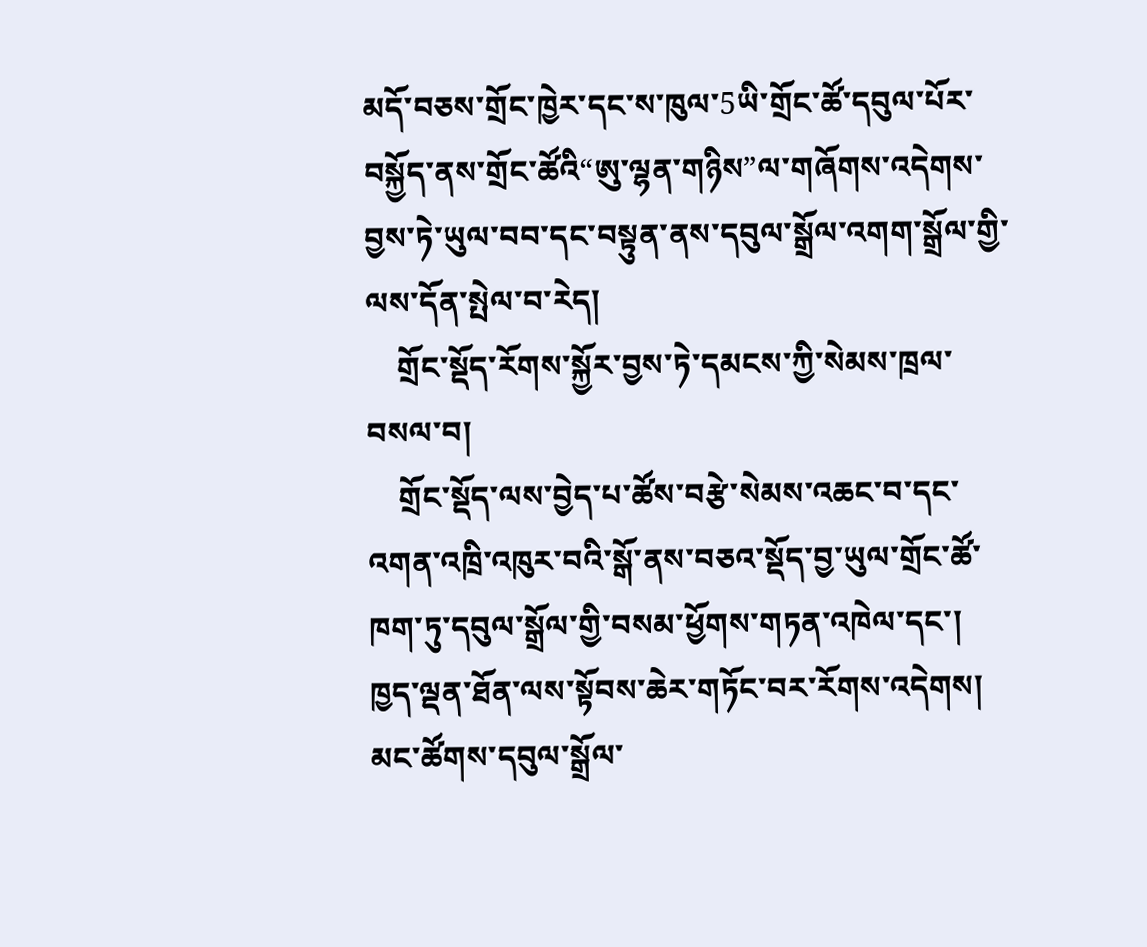མདོ་བཅས་གྲོང་ཁྱེར་དང་ས་ཁུལ་5ཡི་གྲོང་ཚོ་དབུལ་པོར་བསྐྱོད་ནས་གྲོང་ཚོའི“ཨུ་ལྷན་གཉིས”ལ་གཞོགས་འདེགས་བྱས་ཏེ་ཡུལ་བབ་དང་བསྟུན་ནས་དབུལ་སྒྲོལ་འགག་སྒྲོལ་གྱི་ལས་དོན་སྤེལ་བ་རེད།
    གྲོང་སྡོད་རོགས་སྐྱོར་བྱས་ཏེ་དམངས་ཀྱི་སེམས་ཁྲལ་བསལ་བ།
    གྲོང་སྡོད་ལས་བྱེད་པ་ཚོས་བརྩེ་སེམས་འཆང་བ་དང་འགན་འཁྲི་འཁུར་བའི་སྒོ་ནས་བཅའ་སྡོད་བྱ་ཡུལ་གྲོང་ཚོ་ཁག་ཏུ་དབུལ་སྒྲོལ་གྱི་བསམ་ཕྱོགས་གཏན་འཁེལ་དང་། ཁྱད་ལྡན་ཐོན་ལས་སྟོབས་ཆེར་གཏོང་བར་རོགས་འདེགས། མང་ཚོགས་དབུལ་སྒྲོལ་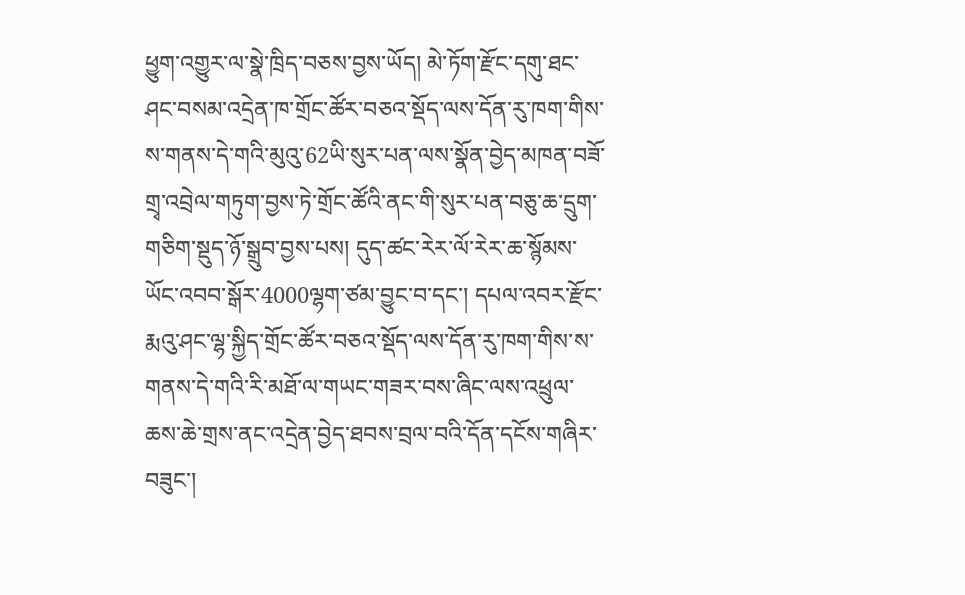ཕྱུག་འགྱུར་ལ་སྣེ་ཁྲིད་བཅས་བྱས་ཡོད། མེ་ཏོག་རྫོང་དགུ་ཐང་ཤང་བསམ་འདྲེན་ཁ་གྲོང་ཚོར་བཅའ་སྡོད་ལས་དོན་རུ་ཁག་གིས་ས་གནས་དེ་གའི་མུའུ་62ཡི་སུར་པན་ལས་སྣོན་བྱེད་མཁན་བཟོ་གྲྭ་འབྲེལ་གཏུག་བྱས་ཏེ་གྲོང་ཚོའི་ནང་གི་སུར་པན་བཅུ་ཆ་དྲུག་གཅིག་སྡུད་ཉོ་སྒྲུབ་བྱས་པས། དུད་ཚང་རེར་ལོ་རེར་ཆ་སྙོམས་ཡོང་འབབ་སྒོར་4000ལྷག་ཙམ་བྱུང་བ་དང་། དཔལ་འབར་རྫོང་རྨའུ་ཤང་ལྷ་སྐྱིད་གྲོང་ཚོར་བཅའ་སྡོད་ལས་དོན་རུ་ཁག་གིས་ས་གནས་དེ་གའི་རི་མཐོ་ལ་གཡང་གཟར་བས་ཞིང་ལས་འཕྲུལ་ཆས་ཆེ་གྲས་ནང་འདྲེན་བྱེད་ཐབས་བྲལ་བའི་དོན་དངོས་གཞིར་བཟུང་།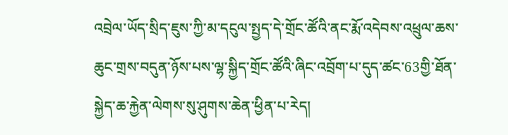འབྲེལ་ཡོད་སྲིད་ཇུས་ཀྱི་མ་དངུལ་སྤྱད་དེ་གྲོང་ཚོའི་ནང་རྨོ་འདེབས་འཕྲུལ་ཆས་ཆུང་གྲས་བདུན་ཉོས་པས་ལྷ་སྐྱིད་གྲོང་ཚོའི་ཞིང་འབྲོག་པ་དུད་ཚང་63གྱི་ཐོན་སྐྱེད་ཆ་རྐྱེན་ལེགས་སུ་ཤུགས་ཆེན་ཕྱིན་པ་རེད།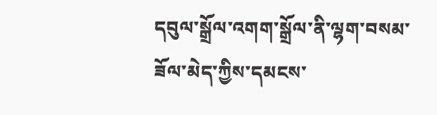དབུལ་སྒྲོལ་འགག་སྒྲོལ་ནི་ལྷག་བསམ་ཟོལ་མེད་ཀྱིས་དམངས་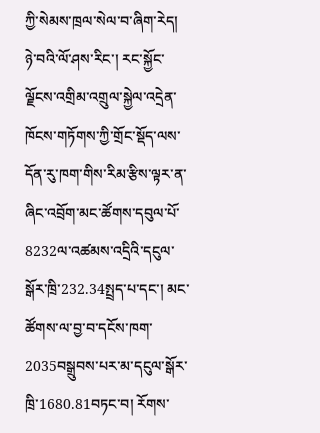ཀྱི་སེམས་ཁྲལ་སེལ་བ་ཞིག་རེད། ཉེ་བའི་ལོ་ཤས་རིང་། རང་སྐྱོང་ལྗོངས་འགྲིམ་འགྲུལ་སྐྱེལ་འདྲེན་ཁོངས་གཏོགས་ཀྱི་གྲོང་སྡོད་ལས་དོན་རུ་ཁག་གིས་རིམ་རྩིས་ལྟར་ན་ཞིང་འབྲོག་མང་ཚོགས་དབུལ་པོ་8232ལ་འཚམས་འདྲིའི་དངུལ་སྒོར་ཁྲི་232.34སྤྲད་པ་དང་། མང་ཚོགས་ལ་བྱ་བ་དངོས་ཁག་2035བསྒྲུབས་པར་མ་དངུལ་སྒོར་ཁྲི་1680.81བཏང་བ། རོགས་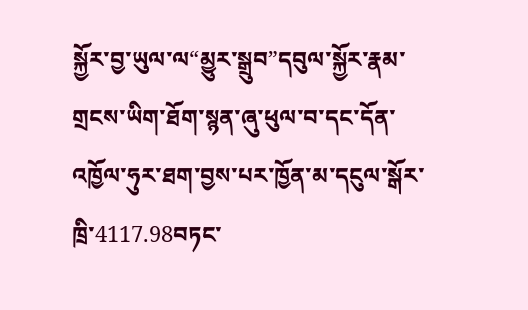སྐྱོར་བྱ་ཡུལ་ལ“མྱུར་སྒྲུབ”དབུལ་སྐྱོར་རྣམ་གྲངས་ཡིག་ཐོག་སྙན་ཞུ་ཕུལ་བ་དང་དོན་འཁྱོལ་ཧུར་ཐག་བྱས་པར་ཁྱོན་མ་དངུལ་སྒོར་ཁྲི་4117.98བཏང་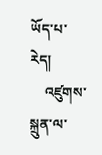ཡོད་པ་རེད།
    འཛུགས་སྐྲུན་ལ་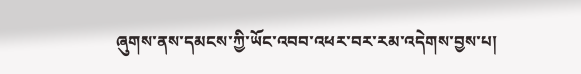ཞུགས་ནས་དམངས་ཀྱི་ཡོང་འབབ་འཕར་བར་རམ་འདེགས་བྱས་པ།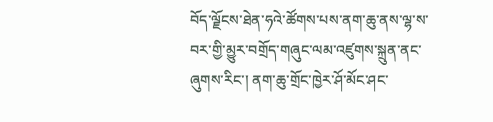བོད་ལྗོངས་ཐེན་ཧའེ་ཚོགས་པས་ནག་ཆུ་ནས་ལྷ་ས་བར་གྱི་མྱུར་བགྲོད་གཞུང་ལམ་འཛུགས་སྐྲུན་ནང་ཞུགས་རིང་། ནག་ཆུ་གྲོང་ཁྱེར་ཤོ་མོང་ཤང་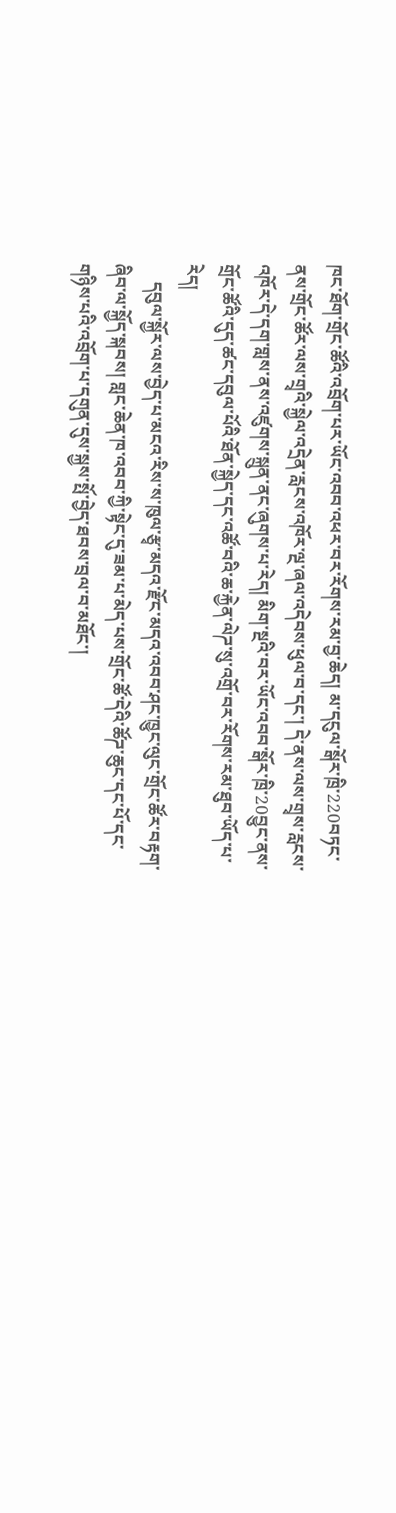ཁང་ཐོག་གྲོང་ཚོའི་འབྲོག་པར་ཡོང་འབབ་འཕར་བར་རོགས་རམ་བྱ་ཆེད། མ་དངུལ་སྒོར་ཁྲི་220བཏང་ནས་གྲོང་ཚོར་ལས་གྲྭའི་སྐྱེལ་འདྲེན་རླངས་འཁོར་ལྔ་ཞལ་འདེབས་ཕུལ་བ་དང་། དེ་ནས་ལས་གྲྭས་རླངས་འཁོར་དེ་དག་གླས་ནས་འཛུགས་སྐྲུན་ནང་ཞུགས་པ་རེད། མིག་སྔའི་བར་ཡོང་འབབ་སྒོར་ཁྲི་20བྱུང་ནས་གྲོང་ཚོའི་དུད་ཚང་དབུལ་པོའི་ཐོན་སྐྱེད་དང་འཚོ་བའི་ཆ་རྐྱེན་ལེཌ་སུ་འགྲོ་བར་རོགས་རམ་ཐུབ་ཡོད་པ་རེད།
    དབུལ་སྐྱོར་ལས་བྱེད་པ་མངའ་རིས་ས་ཁུལ་རྩྭ་མདའ་རྫོང་མདའ་འབབ་ཤང་ཁྱུང་ལུང་གྲོང་ཚོར་བརྟག་ཞིབ་ལ་སྐྱོད་སྐབས། གླང་ཆེན་ཁ་འབབ་ཀྱི་སྟེང་དུ་ཟམ་པ་མེད་པས་གྲོང་ཚོ་དེའི་ཚོཌ་ཆུང་དང་པོ་དང་གཉིས་པའི་འབྲོག་པ་དགུན་དུས་སྐྱས་སྤོ་བྱེད་ཐབས་བྲལ་བ་མཐོང་།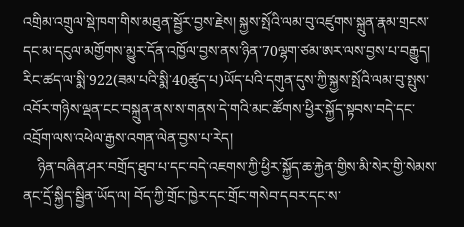འགྲིམ་འགྲུལ་སྡེ་ཁག་གིས་མཐུན་སྦྱོར་བྱས་རྗེས། སྐྱས་སྤོའི་ལམ་བུ་འཛུགས་སྐྲུན་རྣམ་གྲངས་དང་མ་དངུལ་མགྱོགས་མྱུར་དོན་འཁྱོལ་བྱས་ནས་ཉིན་70ལྷག་ཙམ་ཨར་ལས་བྱས་པ་བརྒྱུད། རིང་ཚད་ལ་སྨི་922(ཟམ་པའི་སྨི་40ཚུད་པ)ཡོད་པའི་དགུན་དུས་ཀྱི་སྐྱས་སྤོའི་ལམ་བུ་སྤུས་འབོར་གཉིས་ལྡན་ངང་བསྐྲུན་ནས་ས་གནས་དེ་གའི་མང་ཚོགས་ཕྱིར་སྐྱོད་སྟབས་བདེ་དང་འབྲོག་ལས་འཕེལ་རྒྱས་འགན་ལེན་བྱས་པ་རེད།
    ཉིན་བཞིན་ཤར་བགྲོད་ཐུབ་པ་དང་བདེ་འཇགས་ཀྱི་ཕྱིར་སྐྱོད་ཆ་རྐྱེན་གྱིས་མི་སེར་གྱི་སེམས་ནང་དྲོ་སྐྱིད་སྦྱིན་ཡོད་ལ། བོད་ཀྱི་གྲོང་ཁྱེར་དང་གྲོང་གསེབ་དབར་དང་ས་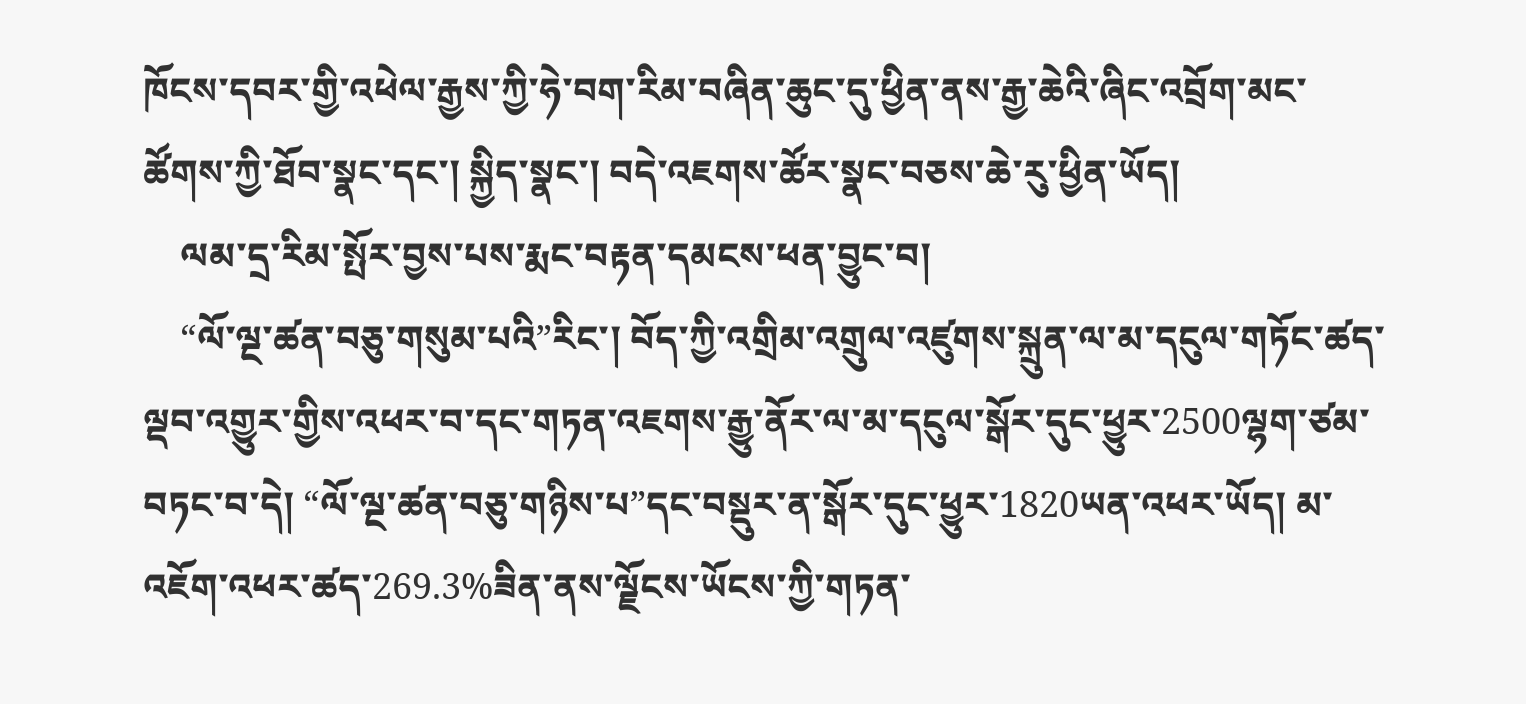ཁོངས་དབར་གྱི་འཕེལ་རྒྱས་ཀྱི་ཧེ་བག་རིམ་བཞིན་ཆུང་དུ་ཕྱིན་ནས་རྒྱ་ཆེའི་ཞིང་འབྲོག་མང་ཚོགས་ཀྱི་ཐོབ་སྣང་དང་། སྐྱིད་སྣང་། བདེ་འཇགས་ཚོར་སྣང་བཅས་ཆེ་རུ་ཕྱིན་ཡོད།
    ལམ་དྲ་རིམ་སྤོར་བྱས་པས་རྨང་བརྟན་དམངས་ཕན་བྱུང་བ།
    “ལོ་ལྔ་ཚན་བཅུ་གསུམ་པའི”རིང་། བོད་ཀྱི་འགྲིམ་འགྲུལ་འཛུགས་སྐྲུན་ལ་མ་དངུལ་གཏོང་ཚད་ལྡབ་འགྱུར་གྱིས་འཕར་བ་དང་གཏན་འཇགས་རྒྱུ་ནོར་ལ་མ་དངུལ་སྒོར་དུང་ཕྱུར་2500ལྷག་ཙམ་བཏང་བ་དེ། “ལོ་ལྔ་ཚན་བཅུ་གཉིས་པ”དང་བསྡུར་ན་སྒོར་དུང་ཕྱུར་1820ཡན་འཕར་ཡོད། མ་འཇོག་འཕར་ཚད་269.3%ཟིན་ནས་ལྗོངས་ཡོངས་ཀྱི་གཏན་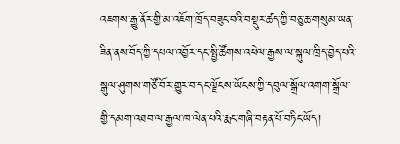འཇགས་རྒྱུ་ནོར་གྱི་མ་འཇོག་ཁྲོད་བཟུང་བའི་བསྡུར་ཚད་ཀྱི་བཅུ་ཆ་གསུམ་ཡན་ཟིན་ནས་བོད་ཀྱི་དཔལ་འབྱོར་དང་སྤྱི་ཚོགས་འཕེལ་རྒྱས་ལ་སྐུལ་ཁྲིད་བྱེད་པའི་སྒུལ་ཤུགས་གཙོ་བོར་གྱུར་བ་དང་ལྗོངས་ཡོངས་ཀྱི་དབུལ་སྒྲོལ་འགག་སྒྲོལ་གྱི་དམག་འཐབ་ལ་རྒྱལ་ཁ་ལེན་པའི་རྨང་གཞི་བརྟན་པོ་བཏིང་ཡོད།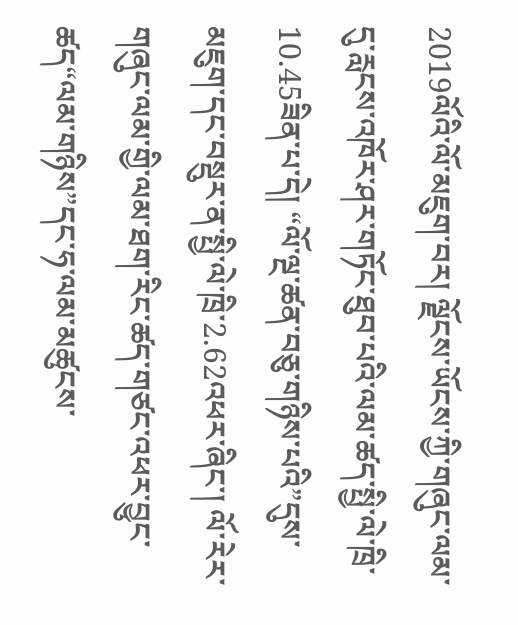2019ལོའི་ལོ་མཇུག་བར། ལྗོངས་ཡོངས་ཀྱི་གཞུང་ལམ་དུ་རླངས་འཁོར་ཤར་གཏོང་ཐུབ་པའི་ལམ་ཚད་སྤྱི་ལེ་ཁྲི་10.45ཟིན་པ་དེ། “ལོ་ལྔ་ཚན་བཅུ་གཉིས་པའི”དུས་མཇུག་དང་བསྡུར་ན་སྤྱི་ལེ་ཁྲི་2.62འཕར་ཞིང་། ལོ་རེར་གཞུང་ལམ་གྱི་ལམ་ཐག་རིང་ཚད་གཙང་འཕར་བྱུང་ཚད“ལམ་གཉིས”དང་ཧ་ལམ་མཚུངས་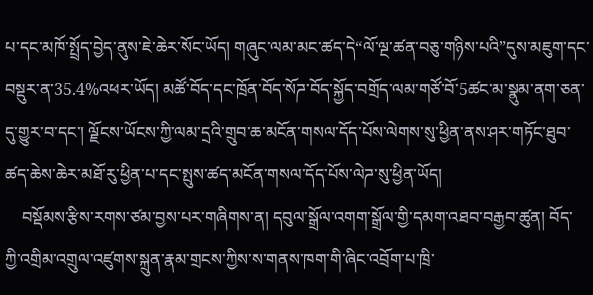པ་དང་མཁོ་སྤྲོད་བྱེད་ནུས་ཇེ་ཆེར་སོང་ཡོད། གཞུང་ལམ་མང་ཚད་དེ“ལོ་ལྔ་ཚན་བཅུ་གཉིས་པའི”དུས་མཇུག་དང་བསྡུར་ན་35.4%འཕར་ཡོད། མཚོ་བོད་དང་ཁྲོན་བོད་སོཌ་བོད་སྐྱོད་བགྲོད་ལམ་གཙོ་བོ་5ཚང་མ་སྣུམ་ནག་ཅན་དུ་གྱུར་བ་དང་། ལྗོངས་ཡོངས་ཀྱི་ལམ་དྲའི་གྲུབ་ཆ་མངོན་གསལ་དོད་པོས་ལེགས་སུ་ཕྱིན་ནས་ཤར་གཏོང་ཐུབ་ཚད་ཆེས་ཆེར་མཐོ་རུ་ཕྱིན་པ་དང་སྤུས་ཚད་མངོན་གསལ་དོད་པོས་ལེཌ་སུ་ཕྱིན་ཡོད།
    བསྡོམས་རྩིས་རགས་ཙམ་བྱས་པར་གཞིགས་ན། དབུལ་སྒྲོལ་འགག་སྒྲོལ་གྱི་དམག་འཐབ་བརྒྱབ་ཚུན། བོད་ཀྱི་འགྲིམ་འགྲུལ་འཛུགས་སྐྲུན་རྣམ་གྲངས་ཀྱིས་ས་གནས་ཁག་གི་ཞིང་འབྲོག་པ་ཁྲི་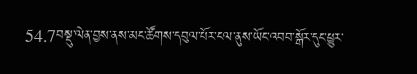54.7བསྡུ་ལེན་བྱས་ནས་མང་ཚོགས་དབུལ་པོར་ངལ་ནུས་ཡོང་འབབ་སྒོར་དུང་ཕྱུར་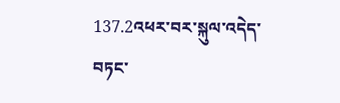137.2འཕར་བར་སྐུལ་འདེད་བཏང་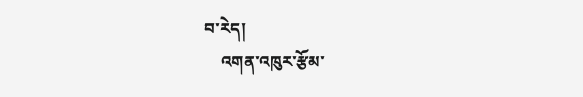བ་རེད།
    འགན་འཁུར་རྩོམ་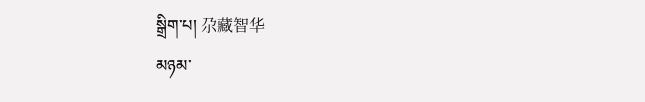སྒྲིག་པ། 尕藏智华
མཉམ་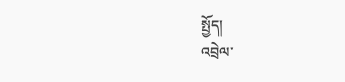སྤྱོད།
འབྲེལ་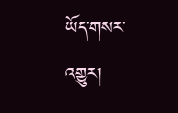ཡོད་གསར་འགྱུར།